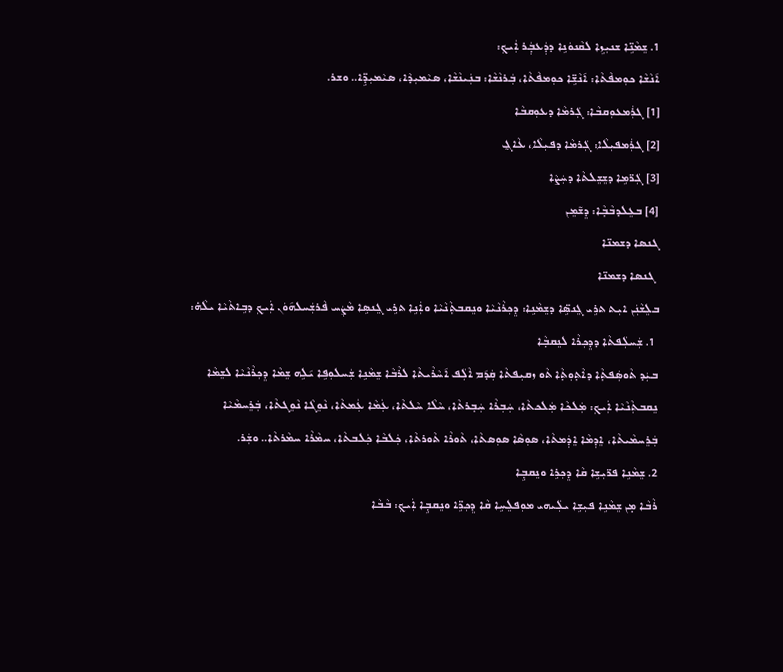1. ܫܸܡܵܢܹ̈ܐ ܫܢܝܼܙܹܐ ܠܩܵܢܘܿܢܹܐ ܕܕܲܥܒ݂ܲܪ ܐܲܝܟܼ:
ܐ݇ܢܵܫܵܐ ܟܘܼܡܦܵܬܵܐ: ܐ݇ܢܵܫܹ̈ܐ ܟܘܼܡܦܵܬܵܐ، ܒܲܪܢܵܫܵܐ: ܒܢܲܝܢܵܫܵܐ، ܣܝܵܡܝܼܕܵܐ، ܣܝܵܡܝܼܕܹ̈ܐ.. ܘܫܪ.
[1] ܓܪܲܡܥܘܼܩܒܵܐ: ܓܲܪܡܵܐ ܕܥܘܼܩܒܵܐ
[2] ܓܪܲܡܦܝܼܠܵܐ: ܓܲܪܡܵܐ ܕܦܝܼܠܵܐ، ܥܵܐܓ̰
[3] ܓܲܪ̈ܡܹܐ ܕܫܸܫܸܠܬܵܐ ܕܚܲܨܵܐ
[4] ܒܥܸܠܕܒܵܒ݂ܵܐ: ܕܸܫ̃ܡܸܢ
ܓܢܣܐ ܕܫܡܢ̈ܐ
 ܓܢܣܐ ܕܫܡܢ̈ܐ
ܒܠܸܫܵܢܲܢ ܐܝܼܬ ܬܪܹܝ ܓܸܢܣܹ̈ܐ ܕܫܸܡܵܢܹܐ: ܕܸܟ݂ܪܵܢܵܝܵܐ ܘܢܸܩܒܬ݂ܵܢܵܝܵܐ ܘܐܲܢܹܐ ܬܪܹܝ ܓܸܢܣܹܐ ܡܵܨܲܚ ܦܵܪܫܲܚܠܗ݇ܘܿܢ ܐܲܝܟܼ ܕܒܹܐܬܵܝܵܐ ܝܠܵܗ̇:
 1. ܫܲܚܠܲܦܬܵܐ ܕܕܸܟ݂ܪܵܐ ܠܢܸܩܒ݂ܵܐ
ܒܝܲܕ ܬܵܘܣܲܦܬ݂ܵܐ ܕܐܵܬ݂ܘܼܬ݂ܵܐ ܬܵܘ ܙܩܝܼܦܬܵܐ ܩܲܕ݇ܡ ܐܵܠܲܦ ܐ݇ܚܵܪܵܝܬܵܐ ܠܪܵܒܵܐ ܫܸܡܵܢܹܐ ܫܲܚܠܘܼܦܹܐ ܝ݇ܠܹܗ ܫܸܡܵܐ ܕܸܟ݂ܪܵܢܵܝܵܐ ܠܫܸܡܵܐ ܢܸܩܒܬܼܵܢܵܝܵܐ ܐܲܝܟܼ: ܡܲܠܟܵܐ ܡܲܠܟܬܵܐ، ܚܲܒܼܪܵܐ ܚܲܒ݂ܪܬܵܐ، ܚܵܠܵܐ ܚܵܠܬܵܐ، ܥܲܡܵܐ ܥܲܡܬܵܐ، ܢܵܘܸܓܵܐ ܢܵܘܸܓܬܵܐ، ܒܲܪܸܚܡܵܝܵܐ ܒܲܪܸܚܡܵܝܬܵܐ، ܐܸܕܼܡܵܐ ܐܸܕܲܡܬܵܐ، ܣܘܼܣܵܐ ܣܘܼܣܬܵܐ، ܬܵܘܪܵܐ ܬܵܘܪܬܵܐ، ܟܲܠܒܵܐ ܟܲܠܒܬܵܐ، ܚܡܵܪܵܐ ܚܡܵܪܬܵܐ.. ܘܫܲܪ.
2. ܫܸܡܵܢܹܐ ܦܪ̈ܝܼܫܹܐ ܩܵܐ ܕܸܟ݂ܪܹܐ ܘܢܸܩܒ݂ܹܐ
ܪܵܒܵܐ ܡ̣ܢ ܫܸܡܵܢܹܐ ܦܝܼܫܹܐ ܝܠܲܝܗܝ ܡܘܼܦܠܸܚܹܐ ܩܵܐ ܕܸܟ݂ܪܹ̈ܐ ܘܢܸܩܒ݂ܹܐ ܐܲܝܟܼ: ܒܵܒܵܐ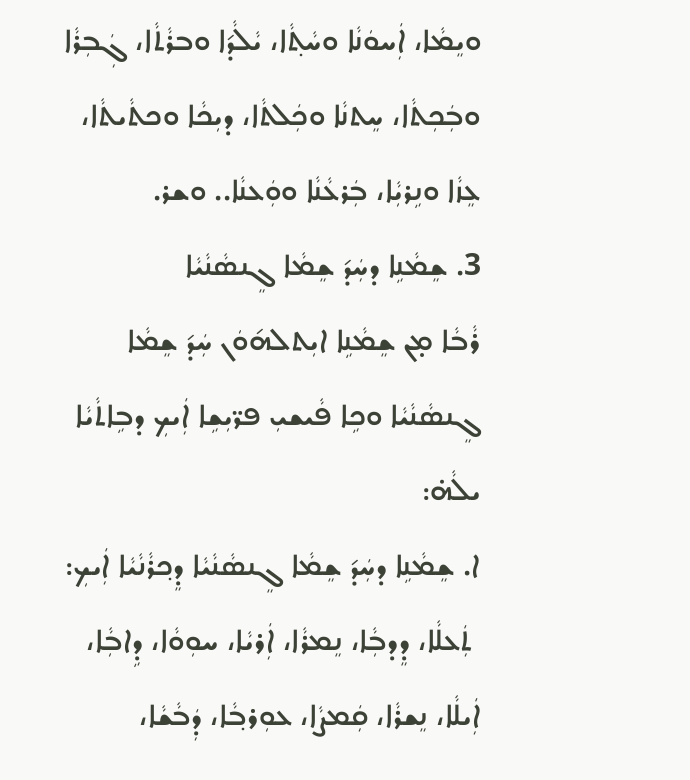ܘܝܸܡܵܐ، ܐܲܚܘܿܢܵܐ ܘܚܵܬ݂ܵܐ، ܝܵܠܵܕ݇ܐ ܘܒܪܵܬܵܐ، ܓܲܒܼܪܵܐ ܘܒܲܟܼܬܵܐ، ܚܸܬܢܵܐ ܘܟܲܠܬܵܐ، ܕܝܼܟܵܐ ܘܟܬܵܝܬܵܐ، ܥܸܙܵܐ ܘܢܹܪܝܼܵܐ، ܒܲܪܥܵܢܵܐ ܘܘܲܥܢܵܐ.. ܘܫܪ.
3. ܫܸܡܵܢܹܐ ܕܚܲܕ݇ ܫܸܡܵܐ ܓܸܢܣܵܢܵܝܵܐ
ܪܵܒܵܐ ܡ̣ܢ ܫܸܡܵܢܹܐ ܐܝܼܬܠܗ݇ܘܿܢ ܚܲܕ݇ ܫܸܡܵܐ ܓܸܢܣܵܢܵܝܵܐ ܘܟܹܐ ܦܵܝܫܝܼ ܦܪ̈ܝܼܫܹܐ ܐܲܝܟܼ ܕܒܹܐܬܵܝܵܐ ܝܠܵܗ̇:
ܐ. ܫܸܡܵܢܹܐ ܕܚܲܕ݇ ܫܸܡܵܐ ܓܸܢܣܵܢܵܝܵܐ ܕܸܟ݂ܪܵܢܵܝܵܐ ܐܲܝܟܼ:
 ܬܲܥܠܵܐ، ܕܸܕܒܼܵܐ، ܢܸܡܪܵܐ، ܐܲܪܝܵܐ، ܚܘܼܘܵܐ، ܕܹܐܒܼܵܐ، ܐܲܝܠܵܐ، ܢܸܫܪܵܐ، ܩܲܡܨܵܐ، ܥܘܼܪܒ݂ܵܐ، ܕܲܒܵܫܵܐ،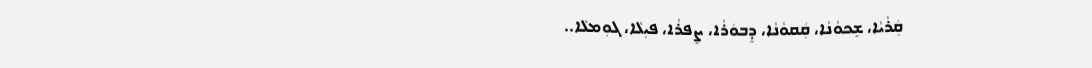ܩܲܪܵܝܵܐ، ܫܸܟܘܵܢܵܐ، ܩܲܩܘܵܢܵܐ، ܕܸܒܘܿܪܵܐ، ܨܸܦܪܵܐ، ܦܝܼܠܵܐ، ܓܘܼܡܠܵܐ..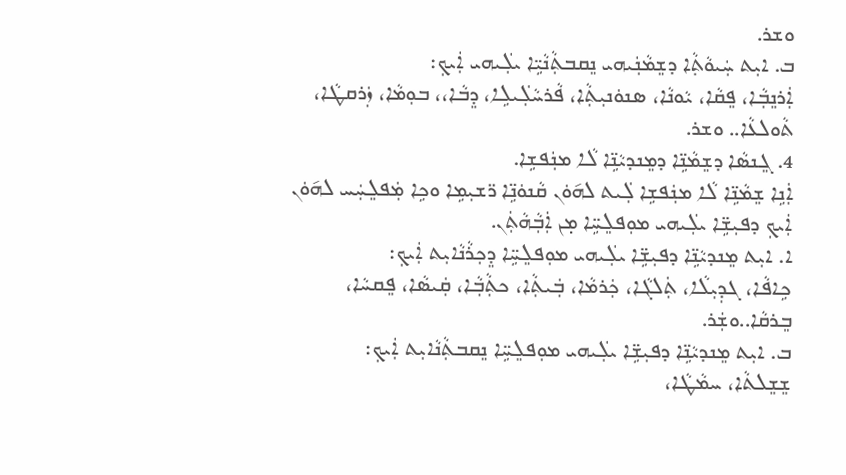ܘܫܪ.
ܒ. ܐܝܼܬ ܚܲܝܘܵܬ݂ܵܐ ܕܫܸܡܵܢܲܝܗܝ ܢܸܩܒܬܼܵܢܵܝܹ̈ܐ ܝܠܲܝܗܝ ܐܲܝܟܼ:
ܐܲܪܢܸܒܼܵܐ، ܦܸܩܵܐ، ܝܵܘܢܵܐ، ܣܢܘܿܢܝܼܬܼܵܐ، ܦܵܪܚܵܠܲܝܠܹܐ، ܕܸܒܵܐ،، ܒܘܼܡܵܐ، ܙܲܪܩܛܵܐ، ܬܵܘܠܥܵܐ.. ܘܫܪ.
4. ܓܸܢܣܵܐ ܕܫܸܡܵܢܹ̈ܐ ܕܡܸܢܕܝܵܢܹ̈ܐ ܠܵܐ ܡܢܲܦܫܹܐ.
ܐܲܢܹܐ ܫܸܡܵܢܹ̈ܐ ܠܵܐ ܡܢܲܦܫܹܐ ܠܲܝܬ ܠܗ݇ܘܿܢ ܩܵܢܘܿܢܹ̈ܐ ܪ̈ܫܝܼܡܹܐ ܘܟܹܐ ܡܲܦܠܸܚܲܚ ܠܗ݇ܘܿܢ ܐܲܝܟܼ ܕܦܝܼܫܹ̈ܐ ܝܠܲܝܗܝ ܡܘܼܦܠܸܚܹ̈ܐ ܡ̣ܢ ܐܲܒܼܵܗܵܬܲܢ.
ܐ. ܐܝܼܬ ܡܸܢܕܝܵܢܹ̈ܐ ܕܦܝܼܫܹ̈ܐ ܝܠܲܝܗܝ ܡܘܼܦܠܸܚܹ̈ܐ ܕܸܟܼܪܵܢܵܐܝܼܬ ܐܲܝܟܼ:
ܟܹܐܦܵܐ، ܓܕܼܝܼܠܵܐ، ܬܲܠܓܵܐ، ܟܲܪܡܵܐ، ܒܲܝܬܼܵܐ، ܟܬܼܵܒܼܵܐ، ܩܲܝܣܵܐ، ܦܸܩܚܵܐ، ܒܸܪܩܵܐ..ܘܫܲܪ.
ܒ. ܐܝܼܬ ܡܸܢܕܝܵܢܹ̈ܐ ܕܦܝܼܫܹ̈ܐ ܝܠܲܝܗܝ ܡܘܼܦܠܸܚܹ̈ܐ ܢܸܩܒܬܼܵܢܵܐܝܼܬ ܐܲܝܟܼ:
ܫܸܫܸܠܬܵܐ، ܚܡܵܛܵܐ،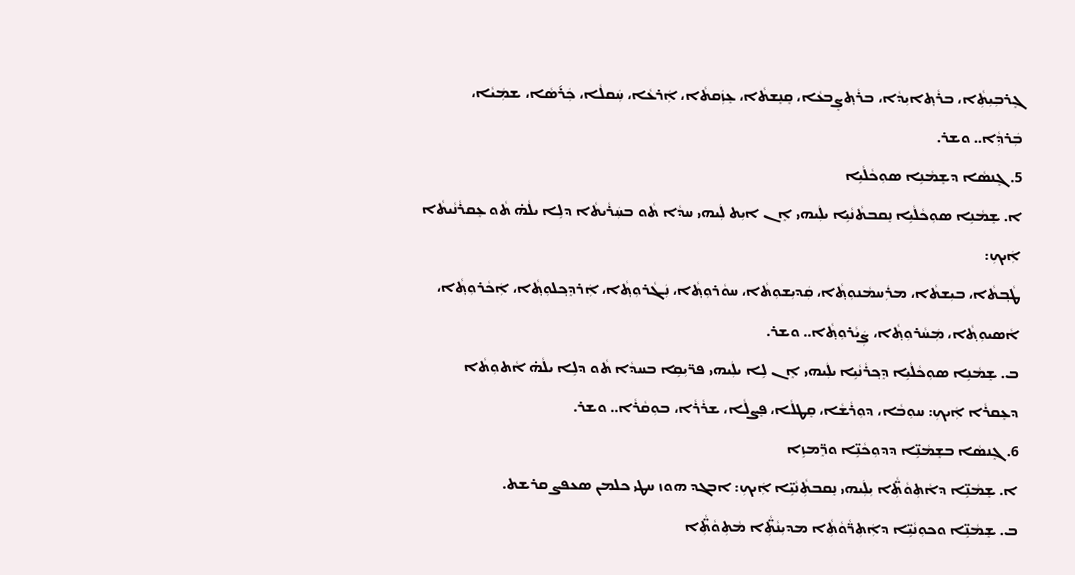ܓܸܪܒܼܝܼܬܼܵܐ، ܒܪܵܬ݂ܐܝܼܕܵܐ، ܒܪܵܬ݂ܨܸܒܥܵܐ، ܩܸܢܸܫܬܵܐ، ܥܸܙܲܩܬܵܐ، ܐܲܪܥܵܐ، ܚܲܩܠܵܐ، ܟܲܪ݇ܣܵܐ، ܫܡܲܝܵܐ، ܒܲܪܕܼܵܐ.. ܘܫܪ.
5. ܓܸܢܣܵܐ ܕܫܸܡܵܢܹܐ ܣܘܼܟܵܠܵܝܹܐ
ܐ. ܫܸܡܵܢܹܐ ܣܘܼܟܵܠܵܝܹܐ ܢܸܩܒܬܵܢܵܝܹܐ ܝܠܲܝܗܝ ܐܸܢ ܐܝܼܬ ܠܲܝܗܝ ܚܕܵܐ ܬܵܘ ܒܚܲܪܵܝܬܵܐ ܕܠܹܐ ܝܠܵܗ̇ ܬܵܘ ܥܸܩܪܵܢܵܝܬܵܐ ܐܲܝܟܼ:
ܛܵܒ݂ܬܵܐ، ܒܝܼܫܬܵܐ، ܡܪܲܚܡܵܢܘܼܬ݂ܵܐ، ܩܲܕܝܼܫܘܼܬܵܐ، ܚܘܵܪܘܼܬ݂ܵܐ، ܢܲܓܵܪܘܼܬ݂ܵܐ، ܐܲܪܕܸܟ݂ܠܘܼܬ݂ܵܐ، ܐܲܟܵܪܘܼܬ݂ܵܐ، ܐܵܣܝܘܼܬ݂ܵܐ، ܡܲܚܵܪܘܼܬ݂ܵܐ، ܨܲܝܵܪܘܼܬ݂ܵܐ.. ܘܫܪ.
ܒ. ܫܸܡܵܢܹܐ ܣܘܼܟܵܠܵܝܹܐ ܕܸܟ݂ܪܵܢܵܝܹܐ ܝܠܲܝܗܝ ܐܸܢ ܠܹܐ ܝܠܲܝܗܝ ܦܪ̈ܝܼܩܹܐ ܒܚܕܵܐ ܬܵܘ ܕܠܹܐ ܝܠܵܗ̇ ܐܵܬܘܼܬܵܐ ܕܥܸܩܪܵܐ ܐܲܝܟܼ: ܚܘܼܒܵܐ، ܕܘܼܪܵܫܵܐ، ܩܸܛܠܵܐ، ܦܸܨܠܵܐ، ܫܪܵܪܵܐ، ܒܘܼܩܵܪܵܐ.. ܘܫܪ.
6. ܓܸܢܣܵܐ ܒܫܸܡܵܢܹ̈ܐ ܕܕܘܼܟܵܢܹ̈ܐ ܘܪܸ̈ܡܙܹܐ
ܐ. ܫܸܡܵܢܹ̈ܐ ܕܐܵܬܼܘܵܬܼ̈ܵܐ ܝܼܠܲܝܗܝ ܢܸܩܒܬܼܵܢܵܝܹ̈ܐ ܐܲܝܟܼ: ܐܒܓܕ ܗܘܙ ܚܛܝ ܟܠܡܢ ܣܥܦܨ ܩܪܫܬ.
ܒ. ܫܸܡܵܢܹ̈ܐ ܘܟܘܼܢܵܝܹ̈ܐ ܕܐܲܬܼܪ̈ܵܘܵܬܼܵܐ ܡܕܝܼܢܵܬܼ̈ܵܐ ܡܵܬܼܘܵܬܼ̈ܵܐ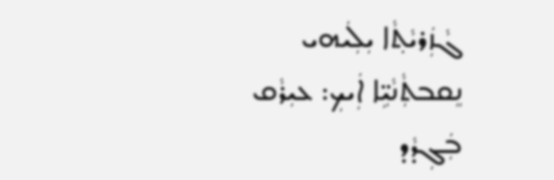ܓܵܙܲܪܝܵܬ݂ܵܐ ܝܼܠܲܝܗܝ ܢܸܩܒܬܼܵܢܵܝܹ̈ܐ ܐܲܝܟܼ: ܥܝܼܪܵܩ ܒܲܓܼܕܵܕ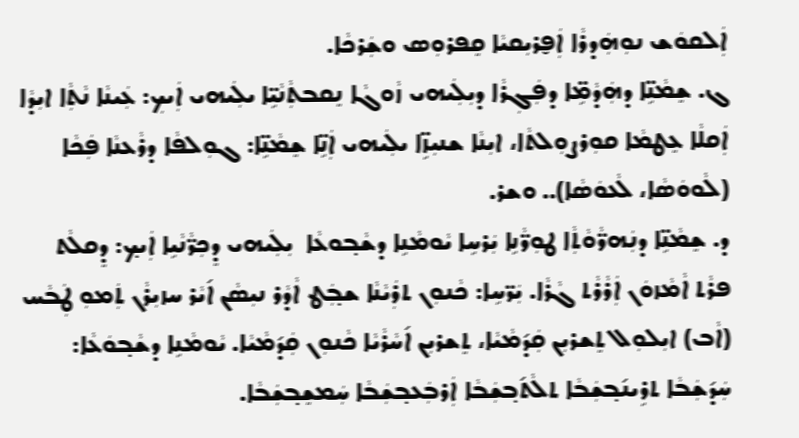ܐܲܠܩܘܿܫ ܢܘܼܗܲܕܪܵܐ ܐܲܦ̮ܪܝܼܩܝܵܐ ܩܸܦܪܘܼܣ ܘܫܲܪܟܵܐ.
ܓ. ܫܸܡܵܢܹ̈ܐ ܕܗܲܕܵܡܹ̈ܐ ܕܦܲܓܼܪܵܐ ܕܝܼܠܲܝܗܝ ܙܵܘܓܵܐ ܢܸܩܒܬܼܵܢܵܝܹ̈ܐ ܝܠܲܝܗܝ ܐܲܝܟܼ: ܥܲܝܢܵܐ ܢܵܬܼܵܐ ܐܝܼܕܵܐ ܐܲܩܠܵܐ ܥܸܛܡܵܐ ܩܘܼܪܨܘܼܠܬܵܐ، ܐܝܼܢܵܐ ܫܢܝܼܙܹ̈ܐ ܝܠܲܝܗܝ ܐܲܢܹ̈ܐ ܫܸܡܵܢܹ̈ܐ: ܓܘܼܠܦܵܐ ܕܪܵܥܢܵܐ ܦܲܟܵܐ (ܠܵܘܘܿܣܵܐ، ܠܵܥܘܿܣܵܐ).. ܘܫܪ.
ܕ. ܫܸܡܵܢܹ̈ܐ ܕܢܲܗܪ̈ܵܘܵܬܼܵܐ ܛܘܼܪ̈ܵܢܹܐ ܝܲܪܚܹܐ ܝܵܘܡܵܢܹܐ ܕܫܵܒ݂ܘܥܵܐ  ܝܼܠܲܝܗܝ ܕܸܟܼܪ̈ܵܢܵܝܹܐ ܐܲܝܟ݂: ܕܸܩܠܵܬ ܦܪܵܬ ܐܵܡܵܙܘܿܢ ܐܲܪܵܪܵܬ ܓܵܪܵܐ. ܝܲܪ̈ܚܹܐ: ܟܵܢܘܼܢ ܬܪܲܝܵܢܵܐ ܫܒ݂ܲܛ ܐܵܕܵܪ ܢܝܼܣܵܢ ܐ݇ܝܵܪ ܚܙܝܼܪܵܢ ܬܲܡܘܼ ܛܲܒܵܚ (ܐܵܒ) ܐܝܼܠܘܼܠ ܬܸܫܪܝܼܢ ܩܲܕ݇ܡܵܝܵܐ، ܬܸܫܪܝܼܢ ܐ݇ܚܵܪܵܝܵܐ ܟܵܢܘܼܢ ܩܲܕ݇ܡܵܝܵܐ. ܝܵܘܡܵܢܹܐ ܕܫܵܒ݂ܘܿܥܵܐ: ܚܲܕ݇ܫܲܒܵܐ ܬܪܹܝܢ݇ܒ݂ܫܲܒܵܐ ܬܠܵܬ݇ܒ݂ܫܲܒܵܐ ܐܲܪܒܲܥܒ݂ܫܲܒܵܐ ܚܲܡܫܸܒ݂ܫܲܒܵܐ.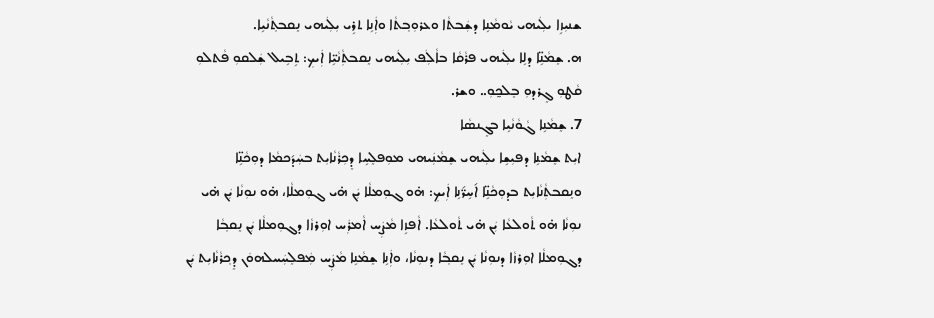ܫܢܝܼܙܹܐ ܝܠܲܝܗܝ ܝܵܘܡܵܢܹܐ ܕܫܲܒܬܵܐ ܘܥܪܘܼܒ݂ܬܵܐ ܘܐܲܢܹܐ ܬܪܹܝ ܝܼܠܲܝܗܝ ܢܸܩܒܬ݂ܵܢܵܝܹܐ.
ܗ. ܫܸܡܵܢܹ̈ܐ ܕܠܹܐ ܝܠܲܝܗܝ ܦܪܵܩܵܐ ܒܐܵܠܲܦ ܝܼܠܲܝܗܝ ܢܸܩܒܬܼܵܢܵܝܹ̈ܐ ܐܲܝܟܼ: ܬܹܒܹܝܠ ܫܲܠܩܘܼ ܦܵܬܠܘܼ ܩܵܛܘܼ ܓܸܪܕܘܼ ܒܸܠܟ̰ܘܼ.. ܘܫܪ.
7. ܫܸܡܵܢܹܐ ܓܵܘܵܢܵܝܹܐ ܒܓܸܢܣܵܐ
ܐܝܼܬ ܫܸܡܵܢܹܐ ܕܦܝܼܫܹܐ ܝܠܲܝܗܝ ܫܸܡܵܢܲܝܗܝ ܡܘܼܦܠܸܚܹܐ ܕܸܟܼܪܵܢܵܐܝܼܬ ܒܚܲܕ݇ܟܡܵܐ ܕܘܼܟܵܢܹ̈ܐ ܘܢܸܩܒܬܼܵܢܵܐܝܼܬ ܒܕܘܼܟܵܢܹ̈ܐ ܐ݇ܚܹܪ̈݇ܢܹܐ ܐܲܝܟܼ: ܗ̇ܘ ܓܘܼܡܠܵܐ ܝܲܢ ܗ̇ܝ ܓܘܼܡܠܵܐ، ܗ̇ܘ ܢܘܼܢܵܐ ܝܲܢ ܗ̇ܝ ܢܘܼܢܵܐ ܗ̇ܘ ܬܵܘܠܥܵܐ ܝܲܢ ܗ̇ܝ ܬܵܘܠܥܵܐ. ܐܵܦܙܹܐ ܡܵܨܲܚ ܐܵܡܪܲܚ ܐܘܼܪܙܵܐ ܕܓܘܼܡܠܵܐ ܝܲܢ ܢܸܩܒ݂ܵܐ ܕܓܘܼܡܠܵܐ ܐܘܼܪܙܵܐ ܕܢܘܼܢܵܐ ܝܲܢ ܢܸܩܒ݂ܵܐ ܕܢܘܼܢܵܐ، ܘܐܲܢܹܐ ܫܸܡܵܢܹܐ ܡܵܨܲܚ ܡܲܦܠܸܚܲܚܠܗܘܿܢ ܕܸܟ݂ܪܵܢܵܐܝܼܬ ܝܲܢ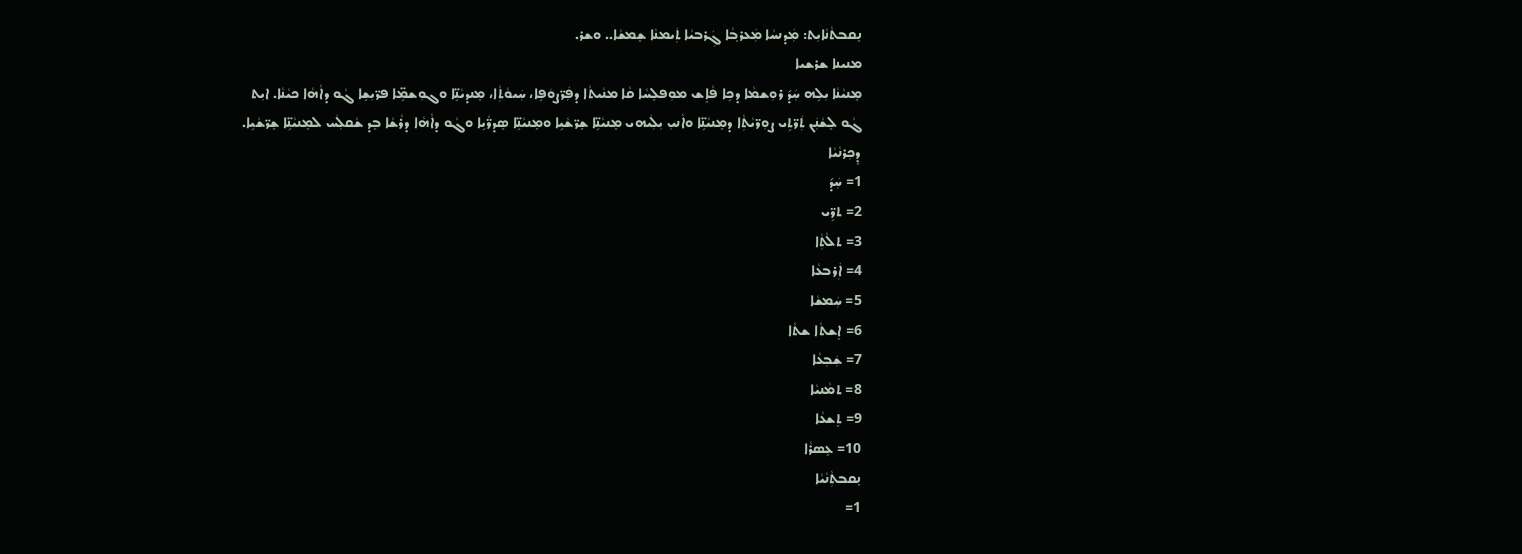ܢܸܩܒܬܵܢܵܐܝܼܬ: ܡܲܕܢܚܵܐ ܡܲܥܪܒ݂ܵܐ ܓܲܪܒܝܵܐ ܬܲܝܡܢܵܐ ܫܸܡܫܵܐ.. ܘܫܪ.
ܡܢܝܢܐ ܫܪܫܝܐ
ܡܸܢܝܵܢܵܐ ܝܼܠܹܗ ܚܲܕ݇ ܪܘܼܫܡܵܐ ܕܟܹܐ ܦܵܐܸܫ ܡܘܼܦܠܸܚܵܐ ܩܵܐ ܡܢܵܝܬܵܐ ܕܦܲܪ̈ܨܘܿܦܹܐ، ܚܲܝܘܵܬܼܵܐ، ܡܸܢܕܝܵܢܹ̈ܐ ܘܓܘܼܫܡܹ̈ܐ ܦܪ̈ܝܼܫܹܐ ܓܵܘ ܕܐܵܗܵܐ ܟܝܵܢܵܐ. ܐܝܼܬ ܓܵܘ ܠܸܫܵܢܲܢ ܬܲܪ̈ܬܹܝ ܨܘܼܪ̈ܝܵܬܼܵܐ ܕܡܸܢܝܵܢܹ̈ܐ ܘܐܵܢܝܼ ܝܼܠܲܝܗܝ ܡܸܢܝܵܢܹ̈ܐ ܫܸܪ̈ܫܵܝܹܐ ܘܡܸܢܝܵܢܹ̈ܐ ܣܸܕܪ̈ܵܝܹܐ ܘܓܵܘ ܕܐܵܗܵܐ ܕܪܵܫܵܐ ܒܸܕ ܫܵܩܠܲܚ ܠܡܸܢܝܵܢܹ̈ܐ ܫܸܪ̈ܫܵܝܹܐ.
ܕܸܟܼܪܢܵܝܵܐ
1= ܚܲܕ݇
2= ܬܪܹ̈ܝ
3= ܬܠܵܬܼܵܐ
4= ܐܲܪܒܥܵܐ
5= ܚܲܡܫܵܐ
6= ܐܸܫܬܵܐ ܫܬܵܐ
7= ܫܲܒܼܥܵܐ
8= ܬܡܵܢܝܵܐ
9= ܬܸܫܥܵܐ
10= ܥܸܣܪܵܐ
ܢܸܩܒܬܼܵܢܵܝܵܐ
1=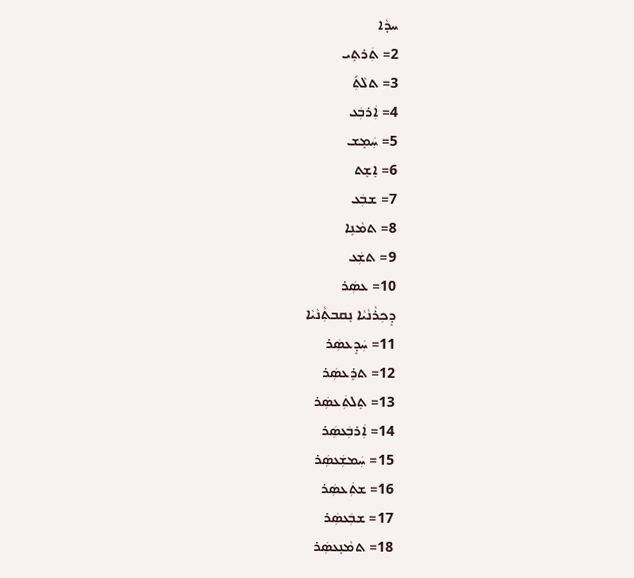ܚܕܵܐ
2= ܬܲܪܬܹܝ
3= ܬܠܵܬܼ݇
4= ܐܲܪܒܲܥ
5= ܚܲܡܸܫ
6= ܐܸܫܸܬ
7= ܫܒܲܥ
8= ܬܡܵܢܹܐ
9= ܬܫܲܥ
10= ܥܣܲܪ
ܕܸܟܼܪܵܢܵܝܵܐ ܢܸܩܒܬܼܵܢܵܝܵܐ
11= ܚܲܕܸܥܣܲܪ
12= ܬܪܸܥܣܲܪ
13= ܬܸܠܬܲܥܣܲܪ
14= ܐܲܪܒܲܥܣܲܪ
15= ܚܲܡܫܲܥܣܲܪ
16= ܫܬܲܥܣܲܪ
17= ܫܒܲܥܣܲܪ
18= ܬܡܵܢܸܥܣܲܪ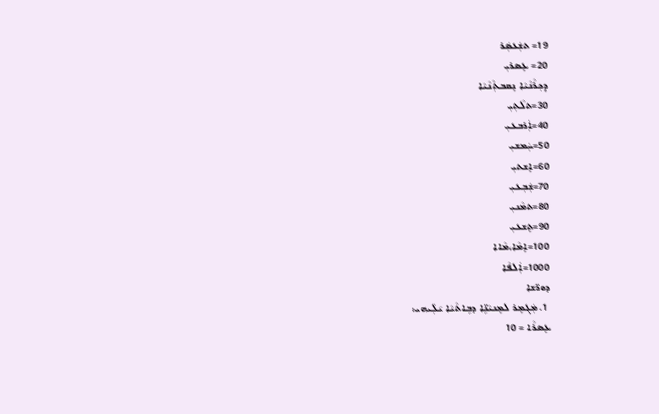19= ܬܫܲܥܣܲܪ
20= ܥܸܣܪܝܼ
ܕܸܟܼܪܵܢܵܝܵܐ ܢܸܩܒܬܼܵܢܵܝܵܐ
30=ܬܠܵܬܼܝܼ
40=ܐܲܪܒܥܝܼ
50=ܚܲܡܫܝܼ
60=ܐܸܫܬܝܼ
70=ܫܲܒܼܥܝܼ
80=ܬܡܵܢܝܼ
90=ܬܸܫܥܝܼ
100=ܐܸܡܵܐ،ܡܵܐܐ
1000=ܐܲܠܦܵܐ
ܕܘܪ̈ܫܐ
 1. ܡܲܓܡܸܪ ܠܡܸܢܝܵܢܹ̈ܐ ܕܒܹܐܬܵܝܵܐ ܝ݇ܠܲܝܗܝ:
ܥܸܣܪܵܐ = 10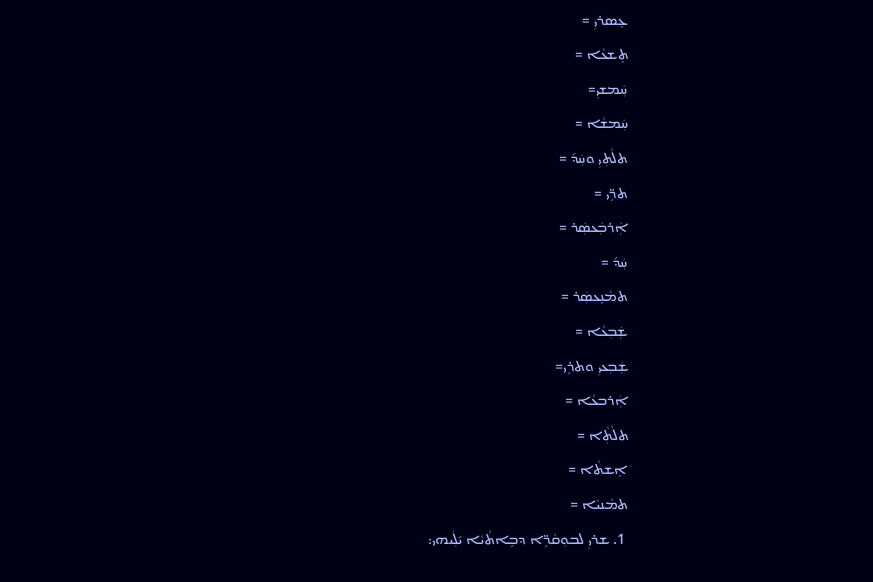ܥܸܣܪܝܼ =
ܬܸܫܥܵܐ =
ܚܲܡܫܝܼ=
ܚܲܡܫܵܐ =
ܬܠܵܬܼܝܼ ܘܚܲܕ݇ =
ܬܪܹ̈ܝ =
ܐܲܪܒܲܥܣܲܪ =
ܚܲܕ݇ =
ܬܡܵܢܸܥܣܲܪ =
ܫܲܒܼܥܵܐ =
ܫܲܒܼܥܝܼ ܘܬܪܹܝ=
ܐܲܪܒܥܵܐ =
ܬܠܵܬܼܵܐ =
ܐܸܫܬܵܐ =
ܬܡܵܢܝܵܐ =
 1. ܫܪܝܼ ܠܒܘܼܩܵܪܹ̈ܐ ܕܒܹܐܬܵܝܵܐ ܝ݇ܠܲܝܗܝ: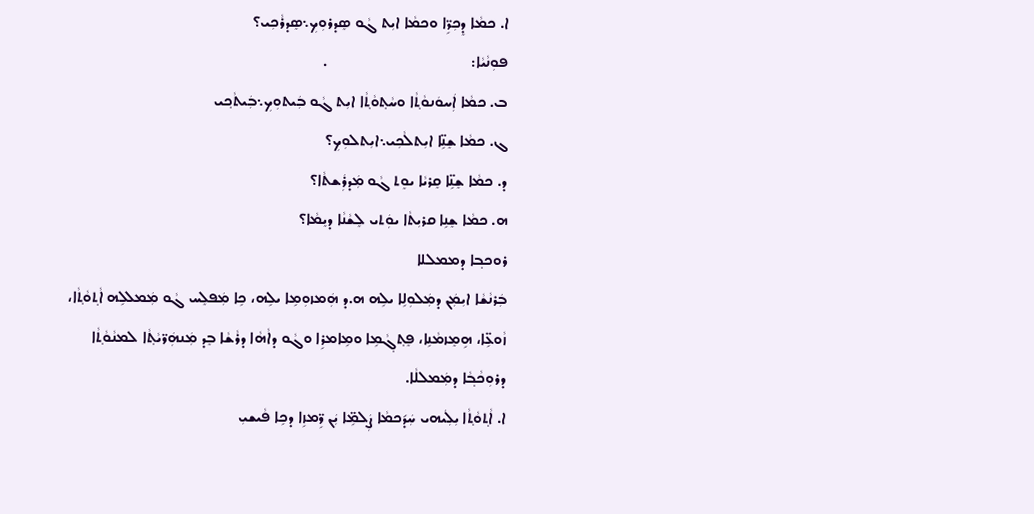ܐ. ܟܡܵܐ ܕܸܟܼܪܹ̈ܐ ܘܟܡܵܐ ܐܝܼܬ ܓܵܘ ܣܸܕܪܘܼܟܼ܆ܣܸܕܪܵܟܼܝ؟
ܦܘܼܢܵܝܵܐ:                                      .
ܒ. ܟܡܵܐ ܐܲܚܘܿܢܘܵܬ݂ܵܐ ܘܚܵܬ݂ܘܵܬ݂ܵܐ ܐܝܼܬ ܓܵܘ ܒܲܝܬܘܼܟܼ܆ܒܲܝܬܵܟ݂ܝ
ܓ. ܟܡܵܐ ܫܸܢܹ̈ܐ ܐܝܼܬܠܵܟܼܝ܆ܐܝܼܬܠܘܼܟܼ؟
ܕ. ܟܡܵܐ ܫܸܢܹ̈ܐ ܩܸܪܝܵܐ ܝܘܸܬ ܓܵܘ ܡܲܕܪܲܫܬܵܐ؟
ܗ. ܟܡܵܐ ܫܸܢܹܐ ܩܪܝܼܬܵܐ ܝܘܲܬܝ ܠܸܫܵܢܵܐ ܕܝܸܡܵܐ؟
ܪܘܟܒ݂ܐ ܕܡܡܠܠܐ
ܒܲܪܢܵܫܵܐ ܐܝܼܡܲܢ ܕܡܲܠܘܼܠܹܐ ܝܠܹܗ ܗ.ܕ ܗܲܡܙܘܼܡܹܐ ܝܠܹܗ، ܟܹܐ ܡܲܦܠܸܚ ܓܵܘ ܡܲܡܠܠܹܗ ܐܵܬ݂ܘܵܬ݂ܵܐ، ܙܵܘܥܹ̈ܐ، ܗܹܡܸܙܡܵܢܹܐ، ܦܸܬ݂ܓ݂ܵܡܹܐ ܘܡܹܐܡܪܹܐ ܘܓܵܘ ܕܐܵܗܵܐ ܕܪܵܫܵܐ ܒܸܕ ܡܲܢܗܲܪ̈ܝܵܬ݂ܵܐ ܠܡܢܵܘܵܬ݂ܵܐ ܕܪܘܼܟܵܒ݂ܵܐ ܕܡܲܡܠܠܵܐ.
ܐ. ܐܵܬ݂ܘܵܬ݂ܵܐ ܝܼܠܲܝܗܝ ܚܲܕ݇ܟܡܵܐ ܨܲܠܡܹ̈ܐ ܝܲܢ ܪܹ̈ܡܙܹܐ ܕܟܹܐ ܦܵܝܫܝܼ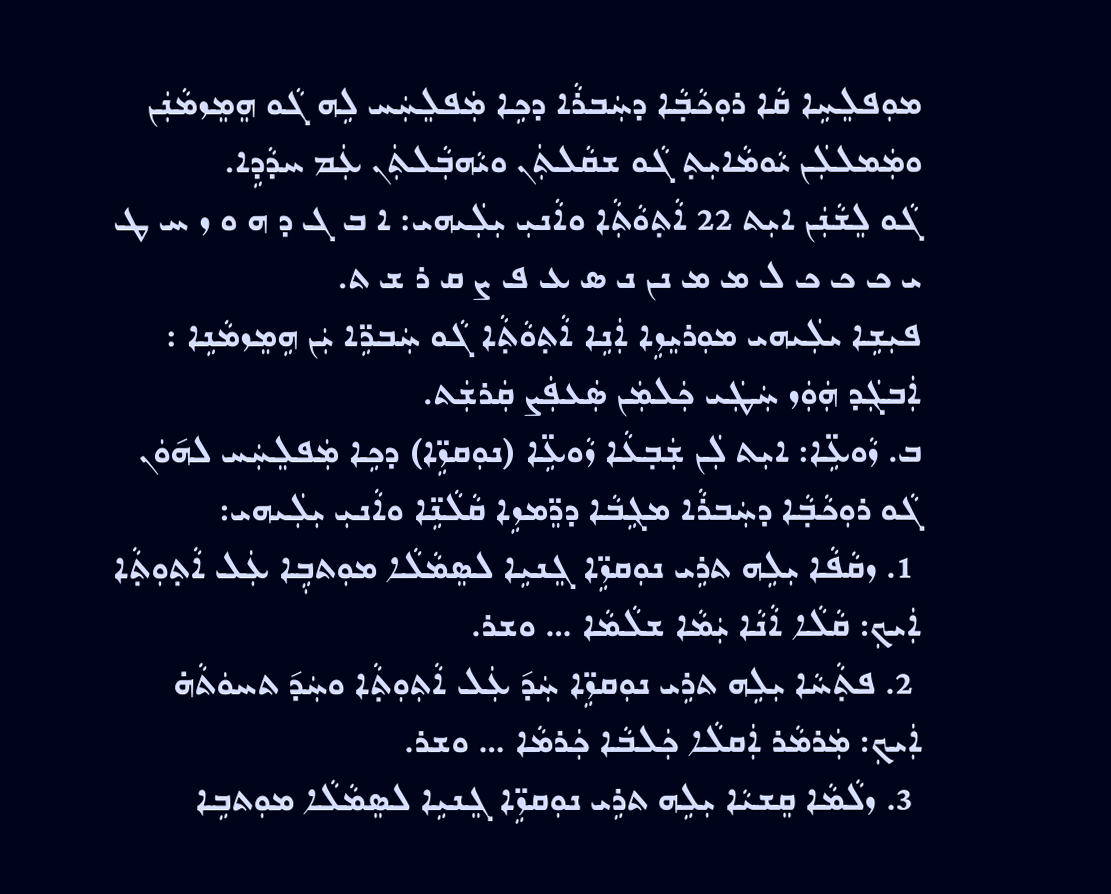ܡܘܼܦܠܸܚܹܐ ܩܵܐ ܪܘܼܟܵܒ݂ܵܐ ܕܚܲܒܪܵܐ ܕܟܹܐ ܡܲܦܠܸܚܲܚ ܠܹܗ ܓܵܘ ܗܸܡܸܙܡܵܢܲܢ ܘܡܲܡܠܠܲܢ ܝܵܘܡܵܐܝܼܬ݂ ܓܵܘ ܫܩܵܠܬܲܢ ܘܝܵܗܒܼܵܠܬܲܢ ܥܲܡ ܚܕܵܕܹܐ.
ܓܵܘ ܠܸܫܵܢܲܢ ܐܝܼܬ 22 ܐܵܬ݂ܘܵܬܼܵܐ ܘܐܵܢܝܼ ܝܼܠܲܝܗܝ: ܐ ܒ ܓ ܕ ܗ ܘ ܙ ܚ ܛ ܝ ܟ ܟ ܟ ܠ ܡ ܡ ܢܢ ܢ ܣ ܥ ܦ ܨ ܩ ܪ ܫ ܬ.
ܦܝܼܫܹܐ ܝܠܲܝܗܝ ܡܘܼܪܝܸܙܹܐ ܐܲܢܹܐ ܐܵܬ݂ܘܵܬ݂ܵܐ ܓܵܘ ܚܲܒܪܹ̈ܐ ܝܲܢ ܗܹܡܸܙܡܵܢܹܐ : ܐܲܒܓܲܕ ܗܲܘܲܙ ܚܲܛܲܝ ܟܲܠܡܲܢ ܣܲܥܦܲܨ ܩܲܪܫܲܬ.
ܒ. ܙܵܘܥܹ̈ܐ: ܐܝܼܬ ܠܲܢ ܫܲܒ݂ܥܵܐ ܙܵܘܥܹ̈ܐ (ܢܘܼܩܙܹ̈ܐ) ܕܟܹܐ ܡܲܦܠܸܚܲܚ ܠܗ݇ܘܿܢ ܓܵܘ ܪܘܼܟܵܒ݂ܵܐ ܕܚܲܒܪܵܐ ܡܓܹܒܵܐ ܕܪܸ̈ܡܙܹܐ ܩܵܠܵܢܹ̈ܐ ܘܐܵܢܝܼ ܝܼܠܲܝܗܝ:
 1. ܙܩܵܦܵܐ ܝܼܠܹܗ ܬܪܹܝ ܢܘܼܩܙܹ̈ܐ ܓܸܢܝܹܐ ܠܣܸܡܵܠܵܐ ܡܘܼܬܒܹ݂ܐ ܥܲܠ ܐܵܬ݂ܘܼܬ݂ܵܐ ܐܲܝܟܼ: ܩܵܠܵܐ ܐܵܢܵܐ ܝܲܡܵܐ ܫܠܵܡܵܐ … ܘܫܪ.
 2. ܦܬ݂ܵܚܵܐ ܝܼܠܹܗ ܬܪܹܝ ܢܘܼܩܙܹ̈ܐ ܚܲܕ݇ ܥܲܠ ܐܵܬܼܘܼܬ݂ܵܐ ܘܚܲܕ݇ ܬܚܘܿܬܵܗ̇ ܐܲܝܟܼ: ܡܲܪܡܵܪ ܐܲܩܠܵܐ ܟܲܠܒܵܐ ܟܲܪܡܵܐ … ܘܫܪ.
 3. ܙܠܵܡܵܐ ܩܸܫܝܵܐ ܝܼܠܹܗ ܬܪܹܝ ܢܘܼܩܙܹ̈ܐ ܓܸܢܝܹܐ ܠܣܸܡܵܠܵܐ ܡܘܼܬܒܹܐ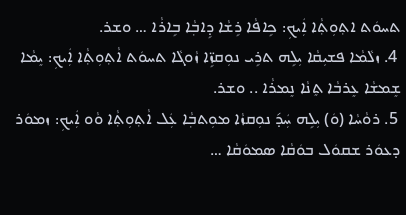ܬܚܘܿܬ ܐܬ݂ܘܼܬ݂ܵܐ ܐܲܝܟܼ: ܟܹܐܦܵܐ ܪܹܫܵܐ ܕܹܐܒ݂ܵܐ ܒܹܐܪܵܐ … ܘܫܪ.
 4. ܙܠܵܡܵܐ ܦܫܝܼܩܵܐ ܝܼܠܹܗ ܬܪܹܝ ܢܘܼܩܙܹ̈ܐ ܙܵܘܓܵܐ ܬܚܘܿܬ ܐܵܬ݂ܘܼܬ݂ܵܐ ܐܲܝܟܼ: ܝܸܡܵܐ ܫܸܡܫܵܐ ܥܸܪܒܵܐ ܬܸܢܵܐ ܢܸܡܪܵܐ .. ܘܫܪ.
 5. ܪܘܵܚܵܐ (ܘܿ) ܝܼܠܹܗ ܚܲܕ݇ ܢܘܼܩܙܵܐ ܡܘܼܬܒ݂ܵܐ ܥܲܠ ܐܵܬ݂ܘܼܬ݂ܵܐ ܘܵܘ ܐܲܝܟܼ: ܙܡܘܿܪ ܕܥܘܿܪ ܫܩܘܿܠ ܒܘܿܩܵܐ ܣܡܘܿܩܵܐ …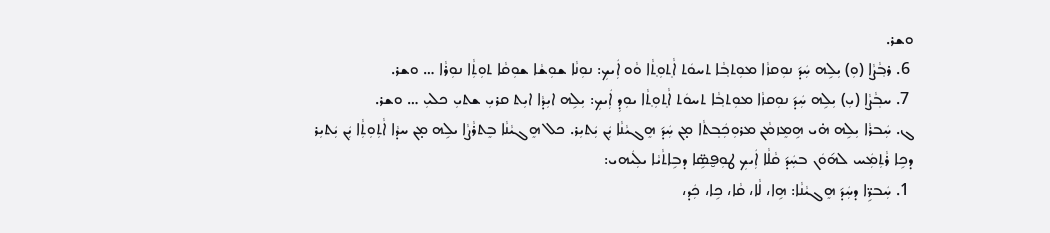ܘܫܪ.
 6. ܪܒ݂ܵܨܵܐ (ܘܼ) ܝܼܠܹܗ ܚܲܕ݇ ܢܘܼܩܙܵܐ ܡܘܼܬܒ݂ܵܐ ܬܚܘܿܬ ܐܵܬ݂ܘܼܬ݂ܵܐ ܘܵܘ ܐܲܝܟܼ: ܢܘܼܢܵܐ ܫܘܼܫܵܐ ܫܘܼܩܵܐ ܬܘܼܬܼܵܐ ܢܘܼܪܵܐ … ܘܫܪ.
 7. ܚܒ݂ܵܨܵܐ (ܝܼ) ܝܼܠܹܗ ܚܲܕ݇ ܢܘܼܩܙܵܐ ܡܘܼܬܒ݂ܵܐ ܬܚܘܿܬ ܐܵܬ݂ܘܼܬ݂ܵܐ ܝܘܼܕܼ ܐܲܝܟܼ: ܝܼܠܹܗ ܐܝܼܕܵܐ ܐܝܼܬ ܩܪܝܼ ܫܬܝܼ ܟܠܝܼ … ܘܫܪ.
ܓ. ܚܲܒܪܵܐ ܝܼܠܹܗ ܗ̇ܝ ܗܹܡܸܙܡܵܢ ܡܪܘܼܟܲܒ݂ܬܵܐ ܡ̣ܢ ܚܲܕ݇ ܗܸܓܝܵܢܵܐ ܝܲܢ ܝܲܬܝܼܪ. ܟܠ ܗܸܓܝܵܢܵܐ ܒܸܬܪܵܨܵܐ ܝܠܹܗ ܡ̣ܢ ܚܕܵܐ ܐܵܬܼܘܼܬܼܵܐ ܝܲܢ ܝܲܬܝܼܪ ܕܟܹܐ ܪܵܬܼܡܲܚ ܠܗ݇ܘܿܢ ܒܚܲܕ݇ ܩܵܠܵܐ ܐܲܝܟܼ ܛܘܼܦ̮ܣܹ̈ܐ ܕܒܹܐܬܵܝܵܐ ܝܠܲܝܗܝ:
 1. ܚܲܒܪܹ̈ܐ ܕܚܲܕ݇ ܗܸܓܝܵܢܵܐ: ܗܹܐ، ܠܵܐ، ܩܵܐ، ܟܹܐ، ܟܲܕ،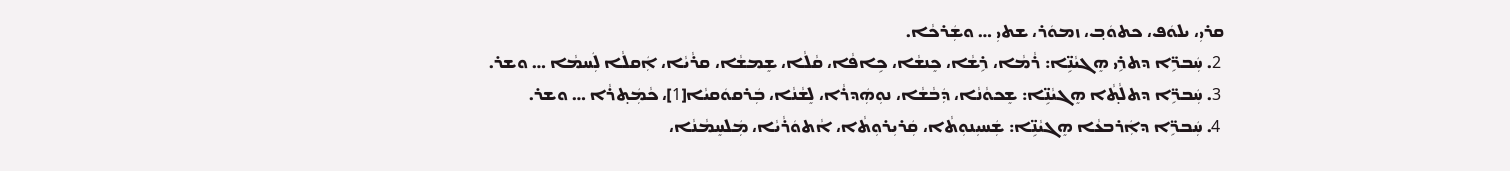ܩܪܝܼ، ܝܠܘܿܦ، ܟܬܘܿܒ݂، ܙܡܘܿܪ، ܫܬܝܼ … ܘܫܲܪܟܵܐ.
 2. ܚܲܒܪܹ̈ܐ ܕܬܪܹܝ ܗܸܓܝܵܢܹ̈ܐ: ܪܵܡܵܐ، ܪܹܫܵܐ، ܟܸܢܫܵܐ، ܟܹܐܦܵܐ، ܩܵܠܵܐ، ܫܸܡܫܵܐ، ܩܪܵܝܵܐ، ܐܲܩܠܵܐ ܠܲܚܡܵܐ … ܘܫܪ.
 3. ܚܲܒܪܹ̈ܐ ܕܬܠܵܬ݂ܵܐ ܗܸܓܝܵܢܹ̈ܐ: ܫܸܟܘܵܢܵܐ، ܕܲܒܵܫܵܐ، ܢܘܼܗܲܕܪܵܐ، ܠܸܫܵܢܵܐ، ܒܲܪܩܘܿܩܝܵܐ[1]، ܟܵܡܲܬ݂ܪܵܐ … ܘܫܪ.
 4. ܚܲܒܪܹ̈ܐ ܕܐܲܪܒܥܵܐ ܗܸܓܝܵܢܹ̈ܐ: ܫܲܚܝܼܢܘܼܬܵܐ، ܩܲܪܝܼܪܘܼܬܵܐ، ܐܵܬܘܿܪܵܝܵܐ، ܡܲܠܚܸܡܵܢܵܐ،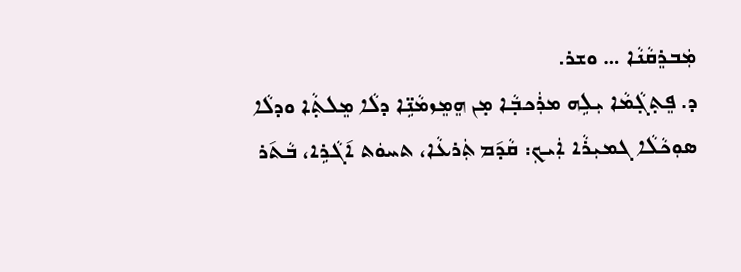ܡܲܒܪܸܩܵܢܵܐ … ܘܫܪ.
ܕ. ܦܸܬ݂ܓ݂ܵܡܵܐ ܝܼܠܹܗ ܡܪܲܟܒ݂ܵܐ ܡ̣ܢ ܗܸܡܸܙܡܵܢܹ̈ܐ ܕܠܵܐ ܡܸܠܬ݂ܵܐ ܘܕܠܵܐ ܣܘܼܟܵܠܵܐ ܓܡܝܼܪܵܐ ܐܲܝܟܼ: ܩܵܕ݇ܡ ܬܲܪܥܵܐ، ܬܚܘܿܬ ܐ݇ܓܵܪܹܐ، ܒܵܬ݇ܪ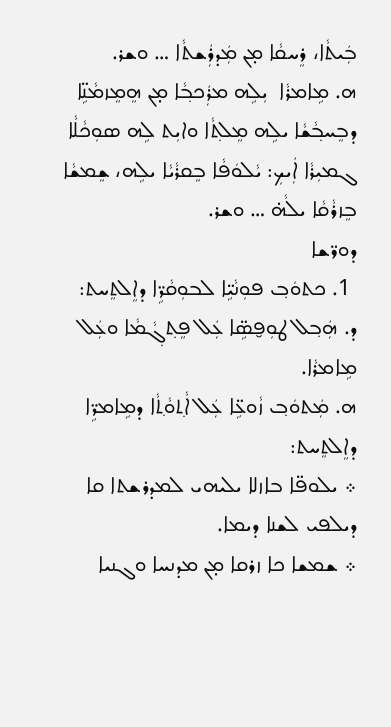ܒܲܝܬܵܐ، ܪܸܚܩܵܐ ܡ̣ܢ ܡܲܕܪܲܫܬܵܐ … ܘܫܪ.
ܗ. ܡܹܐܡܪܵܐ  ܝܼܠܹܗ ܡܪܲܟܒ݂ܵܐ ܡ̣ܢ ܗܸܡܸܙܡܵܢܹ̈ܐ ܕܒܸܚܒ݂ܵܫܵܐ ܝܠܹܗ ܡܸܠܬ݂ܵܐ ܘܐܝܼܬ ܠܹܗ ܣܘܼܟܵܠܵܐ ܓܡܝܼܪܵܐ ܐܲܝܟܼ: ܝܵܠܘܿܦܵܐ ܒܸܩܪܵܝܵܐ ܝܠܹܗ، ܫܸܡܫܵܐ ܒܸܙܪܵܩܵܐ ܝܠܵܗ̇ … ܘܫܪ.
ܕܘܪ̈ܫܐ
 1. ܟܬܘܿܒ݂ ܦܘܼܢܵܝܹ̈ܐ ܠܒܘܼܩܵܪܹ̈ܐ ܕܐܸܠܬܸܚܬ:
ܕ. ܗܲܒ݂ܠ ܛܘܼܦ̮ܣܹ̈ܐ ܥܲܠ ܦܸܬ݂ܓ݂ܵܡܵܐ ܘܥܲܠ ܡܹܐܡܪܵܐ.
ܗ. ܡܲܬܘܿܒ݂ ܙܵܘܥܹ̈ܐ ܥܲܠ ܐܵܬ݂ܘܵܬ݂ܵܐ ܕܡܹܐܡܪܹ̈ܐ ܕܐܸܠܬܸܚܬ:
܀ ܝܠܘܦ̈ܐ ܒܐܙܠܐ ܝܠܝܗܝ ܠܡܕܪܫܬܐ ܩܐ ܕܝܠܦܝ ܠܫܢܐ ܕܝܡܐ.
܀ ܫܡܫܐ ܟܐ ܙܪܩܐ ܡ̣ܢ ܡܕܢܚܐ ܘܓܢܝܐ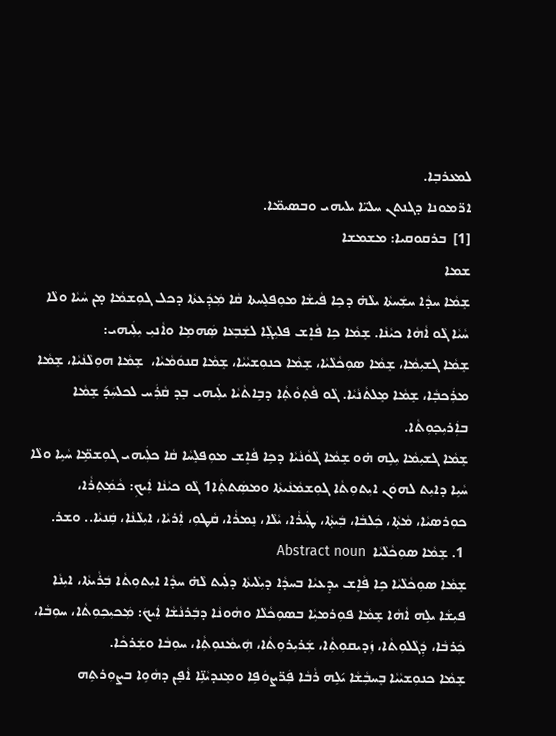ܠܡܥܪܒ݂ܐ.
ܐܪ̈ܡܘܢܐ ܕܓܢܬܢ ܚܠܝ̈ܐ ܝܠܝܗܝ ܘܒܣܝܡ̈ܐ.
[1]  ܒܪܩܘܩܝܐ: ܡܫܡܫܐ
ܫܡܐ
ܫܸܡܵܐ ܚܕܵܐ ܚܫܲܚܬܵܐ ܝܠܵܗ̇ ܕܟܹܐ ܦܵܝܫܵܐ ܡܘܼܦܠܸܚܬܐ ܩܵܐ ܡܲܕܲܥܬܵܐ ܕܟܠ ܓܘܼܫܡܵܐ ܡ̣ܢ ܚܵܝܵܐ ܘܠܵܐ ܚܵܝܵܐ ܓܵܘ ܐܵܗܵܐ ܟܝܵܢܵܐ. ܫܸܡܵܐ ܟܹܐ ܦܵܐܸܫ ܦܠܝܼܓ݂ܵܐ ܠܫܲܒ݂ܥܵܐ ܣܲܗܡܹܐ ܘܐܵܢܝܼ ܝܼܠܲܝܗܝ:
ܫܸܡܵܐ ܓܫܝܼܡܵܐ، ܫܸܡܵܐ ܣܘܼܟܵܠܵܝܵܐ، ܫܸܡܵܐ ܟܢܘܼܫܝܵܝܵܐ، ܫܸܡܵܐ ܩܢܘܿܡܵܝܵܐ،  ܫܸܡܵܐ ܗܘܼܠܵܢܵܝܵܐ، ܫܸܡܵܐ ܡܪܲܟܒ݂ܵܐ، ܫܸܡܵܐ ܡܸܠܬܵܢܵܝܵܐ. ܓܵܘ ܦܵܬ݂ܘܵܬ݂ܵܐ ܕܒܹܐܬܵܝܵܐ ܝܠܲܝܗܝ ܒܸܕ ܩܵܪܲܚ ܠܟܠܚܲܕ݇ ܫܸܡܵܐ ܒܐܲܪܝܼܟ݂ܘܼܬܵܐ.
ܫܸܡܵܐ ܓܫܝܼܡܵܐ ܝܼܠܹܗ ܗ̇ܘ ܫܸܡܵܐ ܓܵܘܵܢܵܝܵܐ ܕܟܹܐ ܦܵܐܸܫ ܡܘܼܦܠܸܚܵܐ ܩܵܐ ܟܠܲܝܗܝ ܓܘܼܫܡܹ̈ܐ ܚܵܝܹܐ ܘܠܵܐ ܚܵܝܹܐ ܕܐܝܼܬ ܠܗܘܿܢ ܐܝܼܬܘܼܬܵܐ ܓܘܼܫܡܵܢܵܝܬܵܐ ܘܡܣܲܬܬ݂ܵܐ1 ܓܵܘ ܟܝܵܢܵܐ ܐܲܝܟܼ: ܟܵܡܲܬ݂ܪܵܐ، ܟܘܼܪܣܝܵܐ، ܡܵܬ݂ܵܐ، ܟܲܠܒܵܐ، ܒܲܝܬ݂ܵܐ، ܛܲܝܪܵܐ، ܝܵܠܵܐ، ܢܸܡܪܵܐ، ܩܵܛܘܼ، ܐܲܪܝܵܐ، ܐܝܼܠܵܢܵܐ، ܩܲܢܝܵܐ.. ܘܫܪ.
 1. ܫܸܡܵܐ ܣܘܼܟܵܠܵܝܵܐ  Abstract noun
ܫܸܡܵܐ ܣܘܼܟܵܠܵܝܵܐ ܟܹܐ ܦܵܐܸܫ ܝܕܸܥܝܵܐ ܒܚܕܵܐ ܕܝܼܠܵܝܬܵܐ ܕܠܲܝܬ ܠܵܗ̇ ܚܕܵܐ ܐܝܼܬܘܼܬܵܐ ܒܲܪܵܝܬܵܐ، ܐܝܼܢܵܐ ܦܝܼܫܵܐ ܝܠܹܗ ܐܵܗܵܐ ܫܸܡܵܐ ܦܘܼܪܡܝܼܵܐ ܒܣܘܼܟܵܠܵܐ ܘܗܵܘܢܵܐ ܕܒܲܪܢܵܫܵܐ ܐܲܝܟܿ: ܡܲܟܝܼܟܼܘܼܬܵܐ، ܚܘܼܒܵܐ، ܟܲܪܒܵܐ، ܕܲܓܵܠܘܼܬܵܐ، ܙܲܕܝܩܘܼܬܼܵܐ، ܫܲܪܝܼܪܘܼܬܵܐ، ܗܲܝܡܵܢܘܼܬܼܵܐ، ܚܘܼܒܵܐ ܘܫܲܪܟܵܐ.
ܫܸܡܵܐ ܟܢܘܼܫܝܵܝܵܐ ܒܸܚܒܼܵܫܵܐ ܝ݇ܠܹܗ ܪܵܒܵܐ ܦܲܪ̈ܨܘܿܦܹܐ ܘܡܸܢܕܝܵܢܹ̈ܐ ܐܵܦܸܢ ܕܗܵܘܹܐ ܒܨܘܼܪܬܹܗ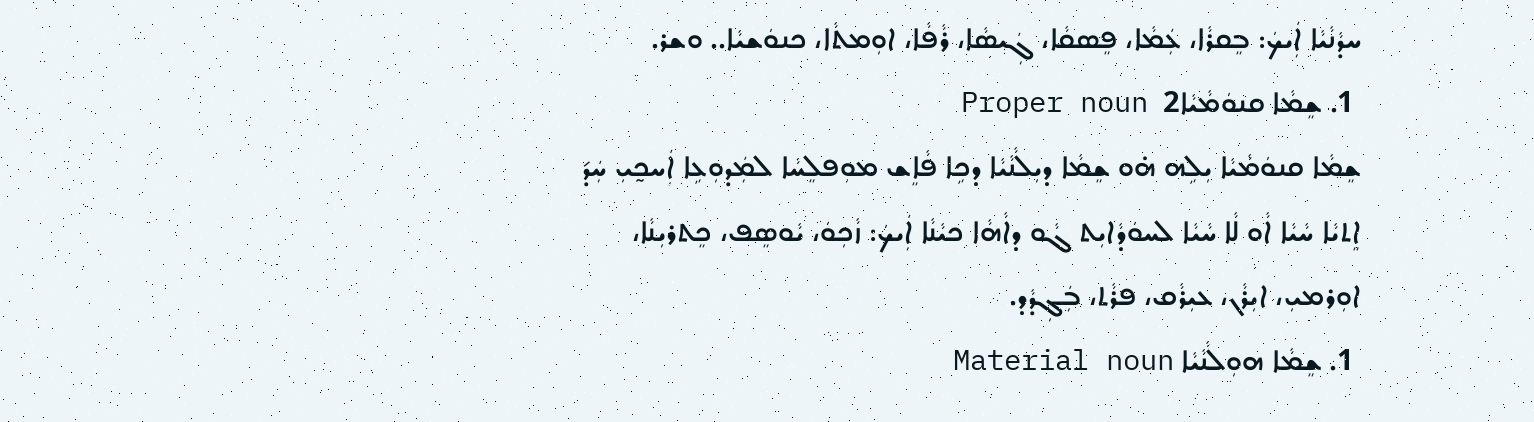ܚܕܵܢܵܝܵܐ ܐܲܝܟܿ: ܒܸܩܪܵܐ، ܥܲܡܵܐ، ܦܸܣܩܵܐ، ܓܲܝܣܵܐ، ܪܵܦܵܐ، ܐܘܼܡܬܵܐ، ܟܢܘܿܫܝܵܐ.. ܘܫܪ.
 1. ܫܸܡܵܐ ܩܢܘܿܡܵܝܵܐ2  Proper noun
ܫܸܡܵܐ ܩܢܘܿܡܵܝܵܐ ܝܼܠܹܗ ܗ̇ܘ ܫܸܡܵܐ ܕܝܼܠܵܢܵܝܵܐ ܕܟܹܐ ܦܵܐܸܫ ܡܘܼܦܠܸܚܵܐ ܠܡܲܕܘܼܥܹܐ ܐܲܚܟ̰ܝܼ ܚܲܕ݇ ܐܸܬܝܵܐ ܚܵܝܵܐ ܐܵܘ ܠܵܐ ܚܵܝܵܐ ܠܚܘܿܕܵܐܝܼܬ ܓܵܘ ܕܐܵܗܵܐ ܟܝܵܢܵܐ ܐܲܝܟܿ: ܙܵܟܼܘܿ، ܝܵܘܣܸܦ، ܟܸܬܪܝܼܢܵܐ، ܐܘܼܪܡܝܼ، ܐܝܼܪܵܢ، ܥܝܼܪܵܩ، ܦܪܵܬ، ܒܲܓܼܕܵܕ.
 1. ܫܸܡܵܐ ܗܘܼܠܵܢܵܝܵܐ Material noun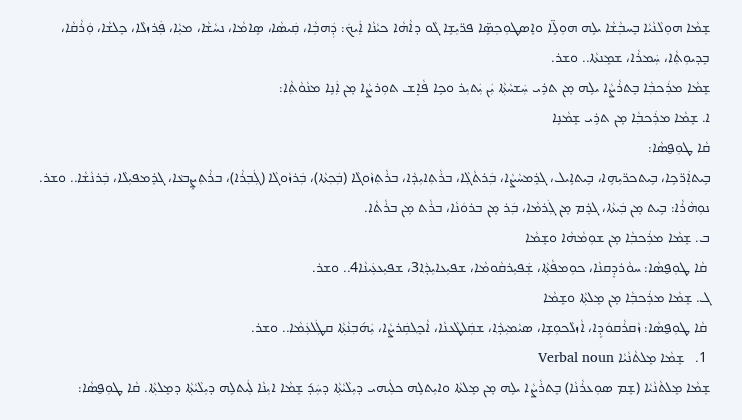ܫܸܡܵܐ ܗܘܼܠܵܢܵܝܵܐ ܒܸܚܒܼܵܫܵܐ ܝܠܹܗ ܗܘܼܠܹ̈ܐ ܘܐܸܣܛܘܼܟܼܣܹ̈ܐ ܦܪ̈ܝܼܫܹܐ ܓܵܘ ܕܐܵܗܵܐ ܟܝܵܢܵܐ ܐܲܝܟܿ: ܕܲܗܒܼܵܐ، ܩܲܝܣܵܐ، ܣܹܐܡܵܐ، ܢܚܵܫܵܐ، ܡܝܼܵܐ، ܦܲܪܙܠܵܐ، ܟܸܠܫܵܐ، ܘܲܪܵܩܵܐ، ܒܸܕܝܘܼܬ݂ܵܐ، ܚܲܡܪܵܐ، ܫܡܸܢܬܵܐ.. ܘܫܪ.
ܫܸܡܵܐ ܡܪܲܟܒ݂ܵܐ ܒܸܬܪܵܨܵܐ ܝܠܹܗ ܡ̣ܢ ܬܪܹܝ ܚܲܫܚܵܬ݂ܵܐ ܝܲܢ ܝܲܬܝܼܪ ܘܟܹܐ ܦܵܐܸܫ ܬܘܼܪܨܵܐ ܡ̣ܢ ܐܲܢܹܐ ܡܢܵܘܵܬ݂ܵܐ:
ܐ. ܫܸܡܵܐ ܡܪܲܟܒ݂ܵܐ ܡ̣ܢ ܬܪܹܝ ܫܸܡܵܢܹܐ
ܩܵܐ ܛܘܼܦ̮ܣܵܐ:
ܒܹܝܬܐܲܪ̈ܟܹܐ، ܒܹܝܬܟܪ̈ܝܼܗܹܐ، ܒܹܝܬܐܹܝܠ، ܓܪܸܡܚܵܨܵܐ، ܒܲܪܬܵܓ݂ܵܐ، ܒܪܵܬ݂ܐܝܼܕܵܐ، ܒܪܵܬ݂ܙܵܘܓܵܐ (ܒܲܟ݂ܬܵܐ)، ܒܲܪܙܵܘܓܵܐ (ܓܲܒ݂ܪܵܐ)، ܒܪܵܬ݂ܨܸܒܥܵܐ، ܓܪܸܡܦܝܼܠܵܐ، ܒܲܪܢܵܫܵܐ.. ܘܫܪ.
ܢܘܼܗܵܪܵܐ: ܒܹܝܬ ܡ̣ܢ ܒܲܝܬܵܐ، ܓܪܸܡ ܡ̣ܢ ܓܲܪܡܵܐ، ܒܲܪ ܡ̣ܢ ܒܪܘܿܢܵܐ، ܒܪܵܬ ܡ̣ܢ ܒܪܵܬܵܐ.
ܒ. ܫܸܡܵܐ ܡܪܲܟܒ݂ܵܐ ܡ̣ܢ ܫܘܼܡܵܗܵܐ ܘܫܸܡܵܐ
 ܩܵܐ ܛܘܼܦ̮ܣܵܐ: ܚܘܵܪܕܸܩܢܵܐ، ܟܘܼܡܦܵܬ݂ܵܐ، ܫܲܦܝܼܪܩܵܘܡܵܐ، ܫܦܝܼܥܐܝܼܕ݂ܵܐ3، ܫܦܝܼܥܥܲܝܢܵܐ4.. ܘܫܪ.
ܓ. ܫܸܡܵܐ ܡܪܲܟܒ݂ܵܐ ܡ̣ܢ ܡܸܠܬ݂ܵܐ ܘܫܸܡܵܐ
 ܩܵܐ ܛܘܼܦ̮ܣܵܐ: ܙܵܩܪܵܩܘܿܕܹܐ، ܐܵܙܠܵܟܘܼܫܹܐ، ܣܝܵܡܝܼܕ݂ܵܐ، ܫܩܲܠܛܵܥܢܵܐ، ܐܵܟ݂ܸܠܩܲܪܨܵܐ، ܝܲܗ݇ܒ݂ܢܵܬ݂ܵܐ ܩܛܲܠܥܲܡܵܐ.. ܘܫܪ.
 1.   ܫܸܡܵܐ ܡܸܠܬܵܢܵܝܵܐ Verbal noun
ܫܸܡܵܐ ܡܸܠܬܵܢܵܝܵܐ (ܫܸܡ ܣܘܼܥܪܵܢܵܐ) ܒܸܬܪܵܨܵܐ ܝܠܹܗ ܡ̣ܢ ܡܸܠܬܵܐ ܘܐܝܼܬܠܹܗ ܟܠܲܝܗܝ ܕܝܼܠܵܝܵܬ݂ܵܐ ܕܚܲܕ݇ ܫܸܡܵܐ ܐܝܼܢܵܐ ܠܲܝܬܠܹܗ ܕܝܼܠܵܝܵܬ݂ܵܐ ܕܡܸܠܬ݂ܵܐ. ܩܵܐ ܛܘܼܦ̮ܣܵܐ: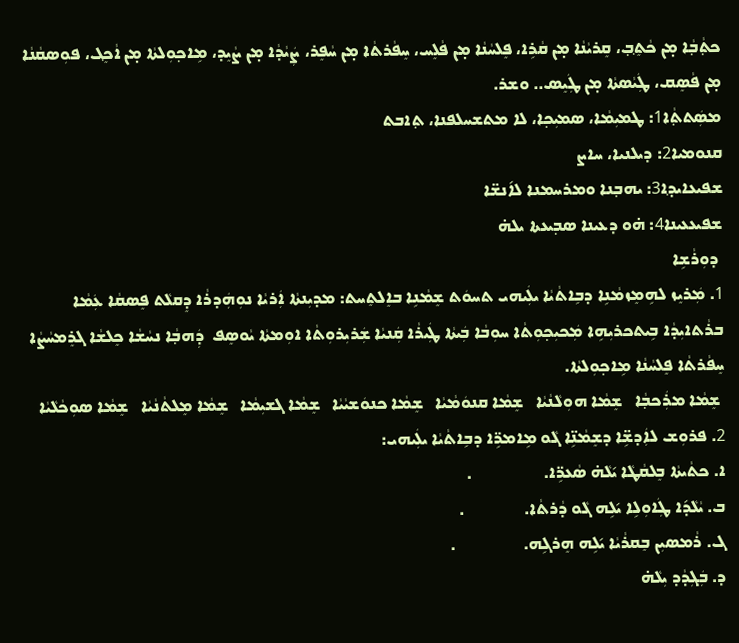ܟܬ݂ܵܒ݂ܵܐ ܡ̣ܢ ܟܵܬ݂ܸܒ݂، ܩܸܪܝܵܢܵܐ ܡ̣ܢ ܩܵܪܹܐ، ܦܸܠܚܵܢܵܐ ܡ̣ܢ ܦܵܠܸܚ، ܚܸܦܵܪܬܵܐ ܡ̣ܢ ܚܵܦܸܪ، ܨܲܝܵܕܵܐ ܡ̣ܢ ܨܵܝܸܕ، ܡܹܐܟ݂ܘܼܠܬܵܐ ܡ̣ܢ ܐܵܟ݂ܸܠ، ܦܘܼܣܩܵܢܵܐ ܡ̣ܢ ܦܵܣܸܩ، ܛܲܝܵܣܬܵܐ ܡ̣ܢ ܛܲܝܸܣ.. ܘܫܪ.
ܡܣܲܬܬ݂ܵܐ1: ܛܡܝܼܡܵܐ، ܣܡܝܼܟ݂ܐ، ܠܐ ܡܬܫܚܠܦܢܐ، ܬ݂ܐܒܬ
ܩܢܘܡܝܐ2: ܕܝܠܢܝܐ، ܚܐܨ
ܫܦܝܥܐܝܕ݂ܐ3: ܝܗܒ݂ܢܐ ܘܡܪܚܡܢܐ ܠܐ݇ܢܫ̈ܐ
ܫܦܝܥܥܝܢܐ4: ܗ̇ܘ ܕܥܝܢܐ ܣܒ݂ܝܥܬܐ ܝܠܗ̇
 ܕܘܼܪܵܫܹܐ
1. ܡܲܪܝܸܙ ܠܗܹܡܸܙܡܵܢܹܐ ܕܒܹܐܬܵܝܵܐ ܝܠܲܝܗܝ ܬܚܘܿܬ ܫܸܡܵܢܹܐ ܒܐܸܠܬܸܚܬ: ܡܕܝܼܢܬܵܐ ܐܲܪܝܵܐ ܢܘܼܗܲܕܪܵܐ ܕܸܩܠܵܬ ܦܸܣܩܵܐ ܥܲܡܵܐ ܒܪܵܬܐܝܼܕܵܐ ܒܹܝܬܟܪܝܼܗܹܐ ܡܲܟܝܼܟ݂ܘܼܬܵܐ ܚܘܼܒܵܐ ܒܲܝܬܵܐ ܛܲܝܪܵܐ ܩܲܢܝܵܐ ܫܲܪܝܼܪܘܼܬܵܐ ܐܘܼܡܬܵܐ ܝܵܘܣܸܦ  ܕܲܗܒ݂ܵܐ ܢܚܵܫܵܐ ܟܸܠܫܵܐ ܓܪܸܡܚܵܨܵܐ ܚܸܦܵܪܬܵܐ ܦܸܠܚܵܢܵܐ ܡܹܐܟ݂ܘܼܠܬܵܐ.
 ܫܸܡܵܐ ܡܪܲܟܒ݂ܵܐ   ܫܸܡܵܐ ܗܘܼܠܵܢܵܝܵܐ   ܫܸܡܵܐ ܩܢܘܿܡܵܝܵܐ   ܫܸܡܵܐ ܟܢܘܿܫܝܵܝܵܐ   ܫܸܡܵܐ ܓܫܝܼܡܵܐ   ܫܸܡܵܐ ܡܸܠܬܵܢܵܝܵܐ   ܫܸܡܵܐ ܣܘܼܟܵܠܵܝܵܐ
2. ܦܪܘܼܫ ܠܐܲܕܫܹ̈ܐ ܕܫܸܡܵܢܹ̈ܐ ܓܵܘ ܡܹܐܡܪܹ̈ܐ ܕܒܹܐܬܵܝܵܐ ܝܠܲܝܗܝ:
ܐ. ܟܬܵܝܬܵܐ ܒܸܠܩܵܛܵܐ ܝ݇ܠܵܗ̇ ܣܵܥܪܹ̈ܐ.                  .
ܒ. ܝܵܠܵܕ݇ܐ ܛܲܐܘܼܠܹܐ ܝ݇ܠܹܗ ܓܵܘ ܕܵܪܬܵܐ.               .
ܓ. ܪܵܡܣܝܼܢ ܒܸܩܪܵܝܵܐ ܝ݇ܠܹܗ ܗܸܪܓܹܗ.                 .
ܕ. ܒܲܓܼܕܵܕ ܝܼܠܵܗ̇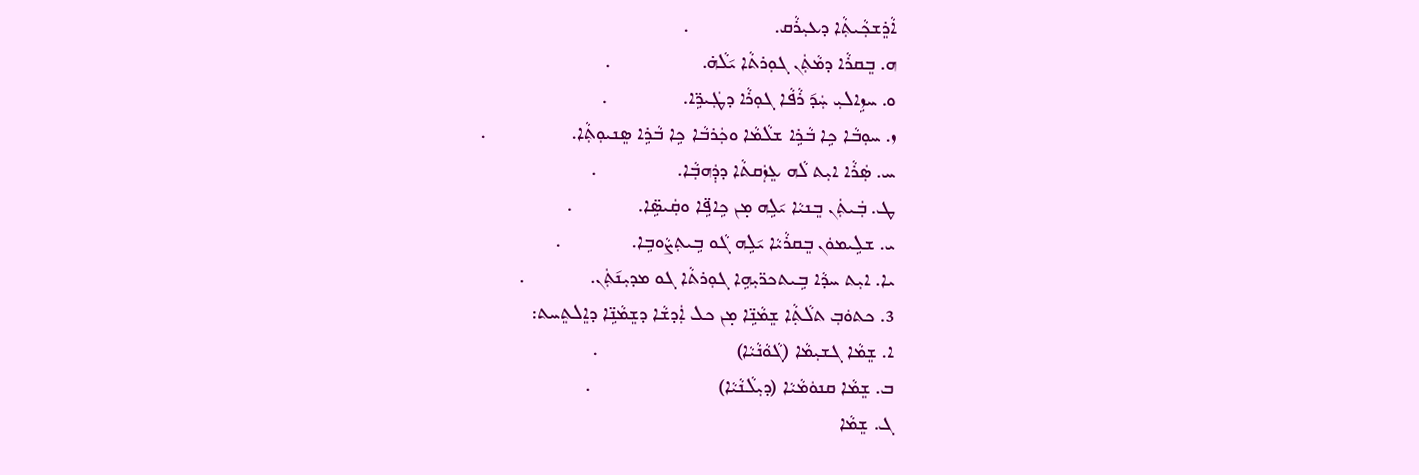ܐܵܪܸܫܟܼܵܝܬܼܵܐ ܕܥܝܼܪܵܩ.                 .
ܗ. ܒܸܩܪܵܐ ܕܡܵܬܲܢ ܓܘܼܪܬܵܐ ܝ݇ܠܵܗ̇.                  .
ܘ. ܚܙܹܐܠܝܼ ܚܲܕ݇ ܪܵܦܵܐ ܓܘܼܪܵܐ ܕܛܲܝܪܹ̈ܐ.               .
ܙ. ܚܘܼܒܵܐ ܟܹܐ ܒܵܪܹܐ ܫܠܵܡܵܐ ܘܟܲܪܒܵܐ ܟܹܐ ܒܵܪܹܐ ܣܸܢܝܘܼܬܼܵܐ.                 .
ܚ. ܣܲܪܵܐ ܐܝܼܬ ܠܵܗ ܥܸܙܲܩܬܵܐ ܕܕܲܗܒܼܵܐ.                .
ܛ. ܒܲܝܬܲܢ ܒܸܢܝܵܐ ܝ݇ܠܹܗ ܡ̣ܢ ܟܹܐܦܹ̈ܐ ܘܩܲܝܣܹ̈ܐ.             .
ܝ. ܫܠܹܝܡܘܿܢ ܒܸܩܪܵܝܵܐ ܝ݇ܠܹܗ ܓܵܘ ܒܹܝܬܼܨܵܘܒܹܐ.              .
ܝܐ. ܐܝܼܬ ܚܕܵܐ ܒܹܝܬܟܪ̈ܝܼܗܹܐ ܓܘܼܪܬܵܐ ܓܘ ܡܕܝܼܢ݇ܬܲܢ.             .
3. ܟܬܘܿܒܼ ܬܠܵܬ݂ܵܐ ܫܸܡܵܢܹ̈ܐ ܡ̣ܢ ܟܠ ܐܲܕܫܵܐ ܕܫܸܡܵܢܹ̈ܐ ܕܐܸܠܬܸܚܬ:
ܐ. ܫܸܡܵܐ ܓܫܝܼܡܵܐ (ܓܵܘܵܢܵܝܵܐ)                           .
ܒ. ܫܸܡܵܐ ܩܢܘܿܡܵܝܵܐ (ܕܝܼܠܵܢܵܝܵܐ)                         .
ܓ. ܫܸܡܵܐ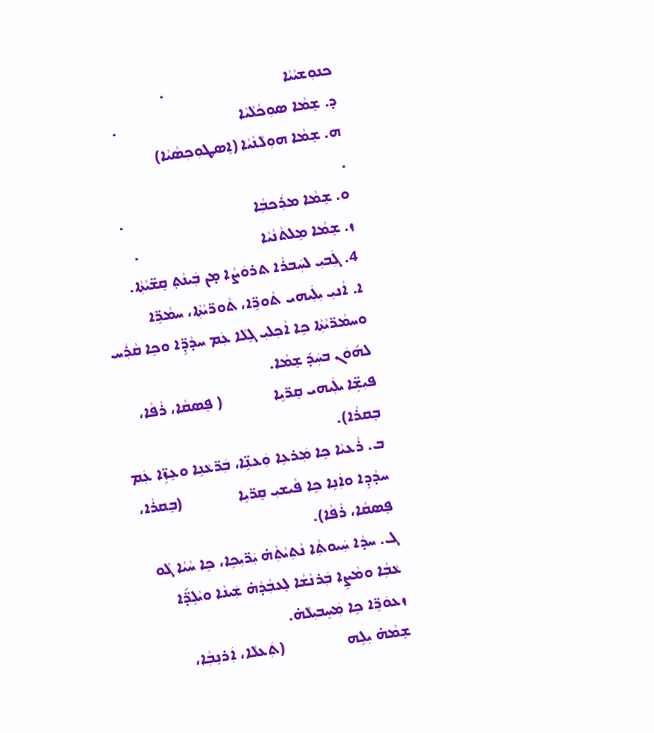ܟܢܘܼܫܝܵܝܵܐ                                .
ܕ. ܫܸܡܵܐ ܣܘܼܟܵܠܵܝܵܐ                                 .
ܗ. ܫܸܡܵܐ ܗܘܼܠܵܢܵܝܵܐ (ܐܸܣܛܘܼܟܼܣܵܝܵܐ)                      .
ܘ. ܫܸܡܵܐ ܡܪܲܟܒܼܵܐ                                   .
ܙ. ܫܸܡܵܐ ܡܸܠܬܵܢܵܝܵܐ                                 .
4. ܓܲܒܝܼ ܠܚܲܒܪܵܐ ܬܪܘܿܨܵܐ ܡ̣ܢ ܒܲܝܢܵܬ݂ ܩܸܫ̈ܝܵܬܼܵܐ.
ܐ. ܐܵܢܝܼ ܝܼܠܲܝܗܝ ܬܵܘܪܹ̈ܐ، ܬܵܘܪ̈ܝܵܬܼܵܐ، ܚܡܵܪܹ̈ܐ ܘܚܡܵܪ̈ܝܵܬܼܵܐ ܟܹܐ ܐܵܟܼܠܝܼ ܓܸܠܵܐ ܥܲܡ ܚܕܵܕܹ̈ܐ ܘܟܹܐ ܩܵܪܲܚ ܠܗ݇ܘܿܢ ܒܚܲܕ݇ ܫܸܡܵܐ.
ܦܝܼܫܹ̈ܐ ܝܠܲܝܗܝ ܩܸܪ̈ܝܹܐ              ( ܦܸܣܩܵܐ، ܪܵܦܵܐ، ܒܸܩܪܵܐ).
ܒ. ܪܵܥܝܵܐ ܟܹܐ ܡܲܪܥܹܐ ܘܲܥܢܹ̈ܐ، ܒܲܪ̈ܥܵܢܹܐ ܘܥܸܙܹ̈ܐ ܥܲܡ ܚܕܵܕܹܐ ܘܐܲܢܹܐ ܟܹܐ ܦܵܝܫܝܼ ܩܸܪ̈ܝܹܐ               (ܒܸܩܪܵܐ، ܦܸܣܩܵܐ، ܪܵܦܵܐ).
ܓ. ܚܕܵܐ ܚܲܝܘܬܼܵܐ ܢܵܬܼܝܵܬܼܵܗ̇ ܝܲܪ̈ܝܼܟܹܐ، ܟܹܐ ܚܵܝܵܐ ܓܵܘ ܥܵܒܼܵܐ ܘܡܵܨܹܐ ܒܲܪܢܵܫܵܐ ܠܸܥܒܼܵܕܵܗ̇ ܫܲܝܢܵܐ ܘܝܵܠܹܕ̈݇ܐ ܙܥܘܿܪܹ̈ܐ ܟܹܐ ܡܲܚܸܒܝܼܠܵܗ̇.
ܫܸܡܵܗ̇ ܝܼܠܹܗ                 (ܬܲܥܠܵܐ، ܐܲܪܢܸܒܼܵܐ،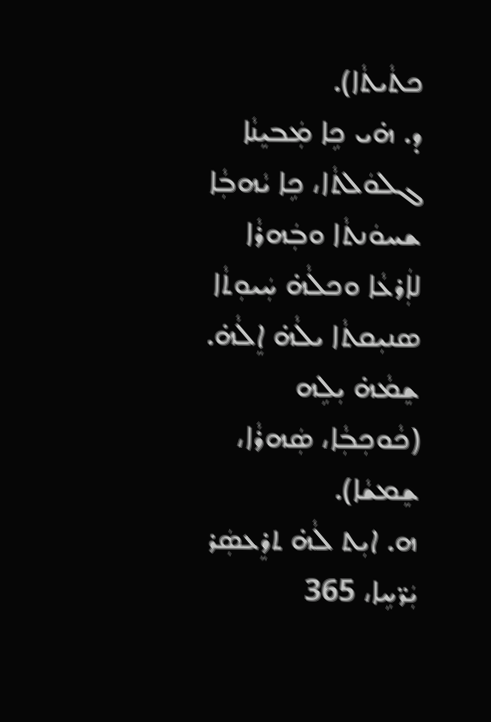ܟܬܵܝܬܵܐ).
ܕ. ܗ̇ܝ ܟܹܐ ܡܲܒܝܸܢܵܐ ܓܠܘܿܠܬܵܐ، ܟܹܐ ܝܵܗܒܼܵܐ ܫܚܘܿܢܬܵܐ ܘܒܲܗܪܵܐ ܠܐܲܪܥܵܐ ܘܟܠܵܗ̇ ܚܲܝܘܼܬܵܐ ܣܢܝܼܩܬܵܐ ܝܠܵܗ̇ ܐܸܠܵܗ̇.
ܫܸܡܵܗ̇ ܝܼܠܹܗ                (ܟܵܘܟܼܒܼܵܐ، ܣܲܗܪܵܐ، ܫܸܡܫܵܐ).
ܗ. ܐܝܼܬ ܠܵܗ̇ ܬܪܸܥܣܲܪ ܝܲܪ̈ܚܹܐ، 365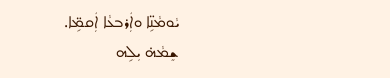ܝܵܘܡܵܢܹ̈ܐ ܘܐܲܪܒܥܵܐ ܐܲܩܡܹ̈ܐ.
ܫܸܡܵܗ̇ ܝܼܠܹܗ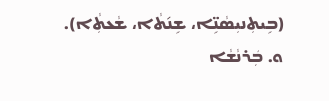(ܒܹܝܬܼܢܝܼܣܵܢܹ̈ܐ، ܫܹܢ݇ܬܵܐ، ܫܵܥܬܼܵܐ).
ܘ. ܒܲܪܢܵܫܵܐ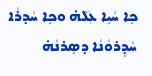ܟܹܐ ܚܵܝܹܐ ܥܲܠܵܗ̇ ܘܟܹܐ ܚܵܕܪܵܐ ܚܵܕܸܪܘܵܢܵܐ ܕܣܸܪܢܵܗ̇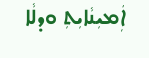ܐܲܡܝܼܢܵܐܝܼܬܼ ܘܕܠܵܐ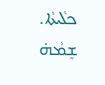ܟܠܵܝܬܵܐ.
ܫܸܡܵܗ̇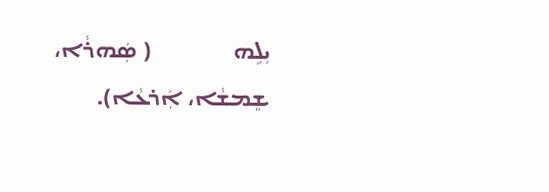ܝܼܠܹܗ               ( ܣܲܗܪܵܐ، ܫܸܡܫܵܐ، ܐܲܪܥܵܐ).